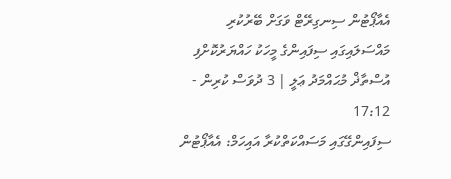އެއާޕޯޓުން ސިނގިރޭޓް ވަގަށް ބޭރުކުރި މައްސަލައިގައި ސިފައިންގެ މީހަކު ހައްޔަރުކޮށްފި
އުސްތާޛް މުޙައްމަދު ޢަލީ | 3 ދުވަސް ކުރިން - 17:12
ސިފައިންގޭގައި މަސައްކަތްކުރާ އައިހަމް: އެއާޕޯޓުން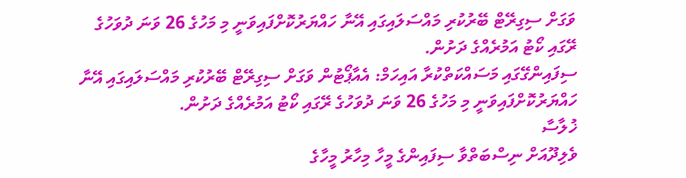ވަގަށް ސިގިރޭޓް ބޭރުކުރި މައްސަލައިގައި އޭނާ ހައްޔަރުކޮށްފައިވަނީ މި މަހުގެ 26 ވަނަ ދުވަހުގެ ރޭގައި ކޯޓު އަމުރެއްގެ ދަށުން.
ސިފައިންގޭގައި މަސައްކަތްކުރާ އައިހަމް: އެއާޕޯޓުން ވަގަށް ސިގިރޭޓް ބޭރުކުރި މައްސަލައިގައި އޭނާ ހައްޔަރުކޮށްފައިވަނީ މި މަހުގެ 26 ވަނަ ދުވަހުގެ ރޭގައި ކޯޓު އަމުރެއްގެ ދަށުން.
ޚުލާސާ
ވެލިދޫއަށް ނިސްބަތްވާ ސިފައިންގެ މީހާ މިހާރު މީހާގެ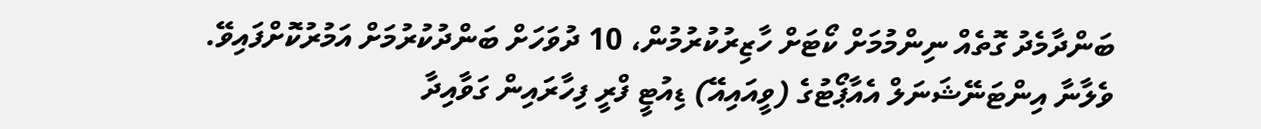ބަންދާމެދު ގޮތެއް ނިންމުމަށް ކޯޓަށް ހާޒިރުކުރުމުން، 10 ދުވަހަށް ބަންދުކުރުމަށް އަމުރުކޮށްފައިވޭ.
ވެލާނާ އިންޓަނޭޝަނަލް އެއާޕޯޓުގެ (ވީއައިއޭ) ޑިއުޓީ ފްރީ ފިހާރައިން ގަވާއިދާ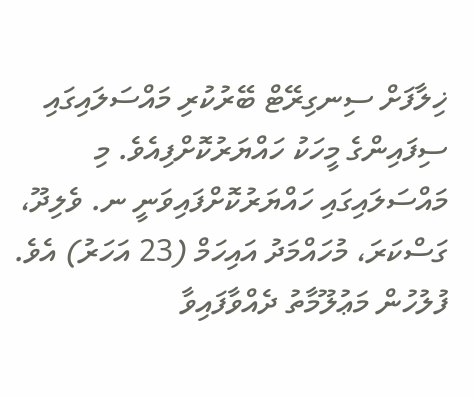ޚިލާފަށް ސިނގިރޭޓް ބޭރުކުރި މައްސަލައިގައި ސިފައިންގެ މީހަކު ހައްޔަރުކޮށްފިއެވެ. މި މައްސަލައިގައި ހައްޔަރުކޮށްފައިވަނީ ނ. ވެލިދޫ، ގަސްކަރަ، މުހައްމަދު އައިހަމް (23 އަހަރު) އެވެ.
ފުލުހުން މަޢުލޫމާތު ދެއްވާފައިވާ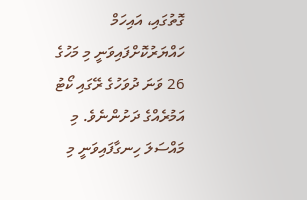ގޮތުގައި، އައިހަމް ހައްޔަރުކޮށްފައިވަނީ މި މަހުގެ 26 ވަނަ ދުވަހުގެ ރޭގައި ކޯޓު އަމުރެއްގެ ދަށުންނެވެ. މި މައްސަލަ ހިނގާފައިވަނީ މި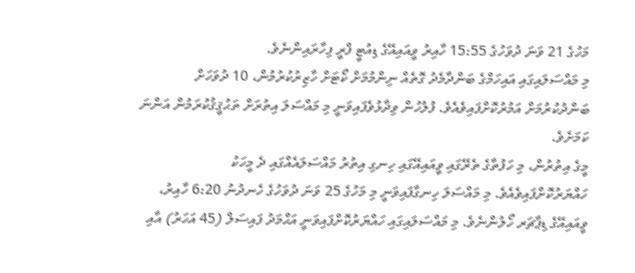މަހުގެ 21 ވަނަ ދުވަހުގެ 15:55 ހާއިރު ވީއައިއޭގެ ޑިއުޓީ ފްރީ ފިހާރައިންނެވެ.
މި މައްސަލައިގައި އައިހަމްގެ ބަންދާމެދު ގޮތެއް ނިންމުމަށް ކޯޓަށް ހާޒިރުކުރުމުން، 10 ދުވަހަށް ބަންދުކުރުމަށް އަމުރުކޮށްފައިވެއެވެ. ފުލުހުން ވިދާޅުވެފައިވަނީ މި މައްސަލަ އިތުރަށް ތަޙުޤީޤުކުރަމުން އަންނަ ކަމަށެވެ.
މީގެ އިތުރުން، މި ހަފުތާގެ ތެރޭގައި ވީއައިއޭގައި ހިނގި އިތުރު މައްސަލައެއްގައި ދެ މީހަކު ހައްޔަރުކޮށްފައިވެއެވެ. މި މައްސަލަ ހިނގާފައިވަނީ މި މަހުގެ 25 ވަނަ ދުވަހުގެ ހެނދުނު 6:20 ހާއިރު، ވީއައިއޭގެ ޑިޕާޗަރ ހޯލުންނެވެ. މި މައްސަލައިގައި ހައްޔަރުކޮށްފައިވަނީ އަޙްމަދު ފައިސަލް (45 އަހަރު) އާއި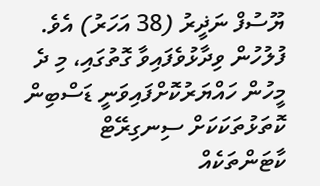ޔޫސުފް ނަޛީރު (38 އަހަރު) އެވެ.
ފުލުހުން ވިދާޅުވެފައިވާ ގޮތުގައި، މި ދެ މީހުން ހައްޔަރުކޮށްފައިވަނީ ޑަސްބިން ކޮތަޅުތަކަކަށް ސިނގިރޭޓް ކާޓަންތަކެއް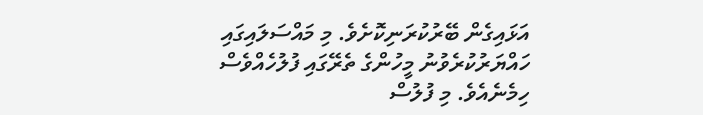އަޅައިގެން ބޭރުކުރަނިކޮށެވެ. މި މައްސަލައިގައި ހައްޔަރުކުރެވުނު މީހުންގެ ތެރޭގައި ފުލުހެއްވެސް ހިމެނެއެވެ. މި ފުލުސް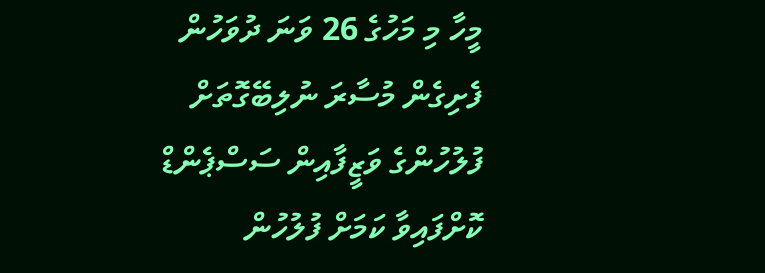މީހާ މި މަހުގެ 26 ވަނަ ދުވަހުން ފެށިގެން މުސާރަ ނުލިބޭގޮތަށް ފުލުހުންގެ ވަޒީފާއިން ސަސްޕެންޑް ކޮށްފައިވާ ކަމަށް ފުލުހުން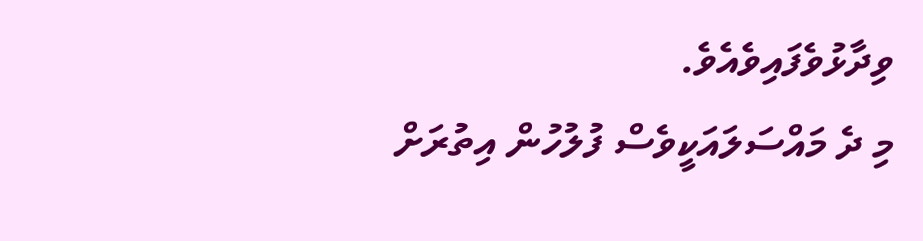ވިދާޅުވެފައިވެއެވެ.
މި ދެ މައްސަލައަކީވެސް ފުލުހުން އިތުރަށް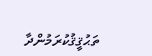ތަޙުޤީޤުކުރަމުންދާ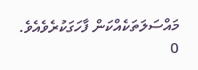މައްސަލަތަކެއްކަން ފާހަގަކުރެވެއެވެ.
0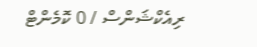ރިއެކްޝަންސް / 0 ކޮމެންޓް